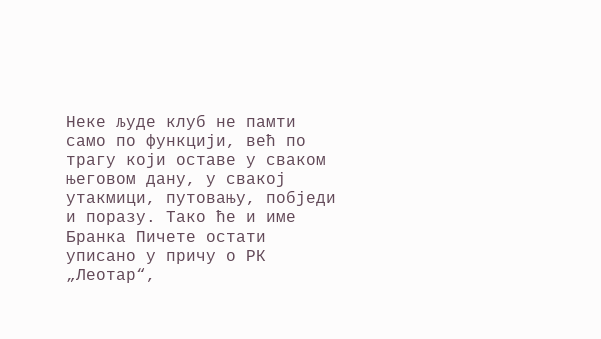Неке људе клуб не памти само по функцији, већ по трагу који оставе у сваком његовом дану, у свакој утакмици, путовању, побједи и поразу. Тако ће и име Бранка Пичете остати уписано у причу о РК „Леотар“,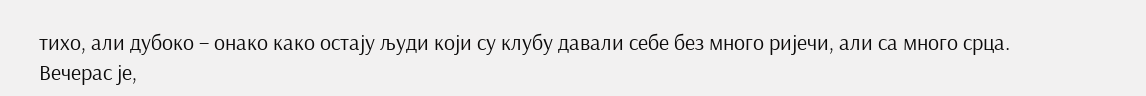тихо, али дубоко – онако како остају људи који су клубу давали себе без много ријечи, али са много срца.
Вечерас је,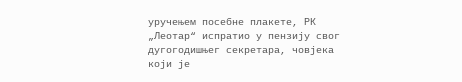уручењем посебне плакете, РК „Леотар“ испратио у пензију свог дугогодишњег секретара, човјека који је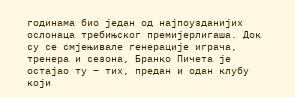годинама био један од најпоузданијих ослонаца требињског премијерлигаша. Док су се смјењивале генерације играча, тренера и сезона, Бранко Пичета је остајао ту – тих, предан и одан клубу који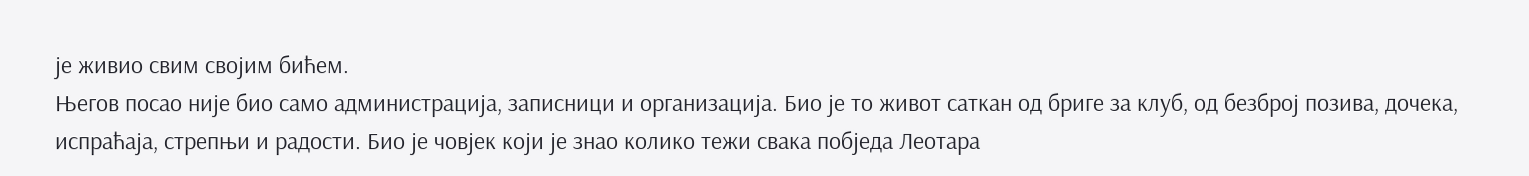је живио свим својим бићем.
Његов посао није био само администрација, записници и организација. Био је то живот саткан од бриге за клуб, од безброј позива, дочека, испраћаја, стрепњи и радости. Био је човјек који је знао колико тежи свака побједа Леотара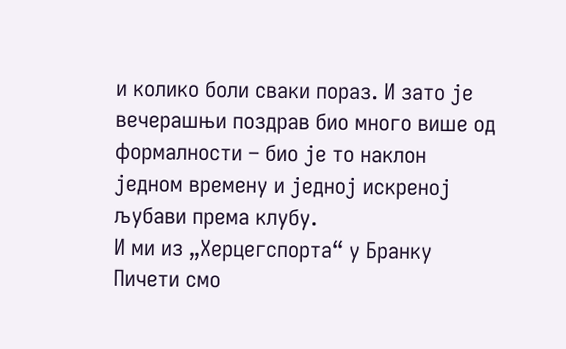и колико боли сваки пораз. И зато је вечерашњи поздрав био много више од формалности – био је то наклон једном времену и једној искреној љубави према клубу.
И ми из „Херцегспорта“ у Бранку Пичети смо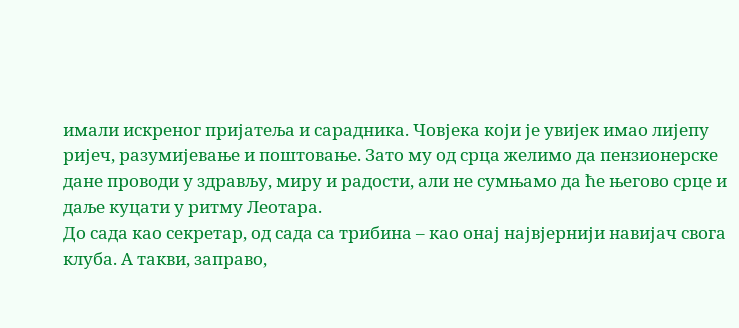имали искреног пријатеља и сарадника. Човјека који је увијек имао лијепу ријеч, разумијевање и поштовање. Зато му од срца желимо да пензионерске дане проводи у здрављу, миру и радости, али не сумњамо да ће његово срце и даље куцати у ритму Леотара.
До сада као секретар, од сада са трибина – као онај највјернији навијач свога клуба. А такви, заправо,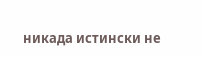никада истински не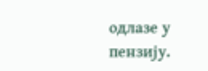одлазе у пензију.